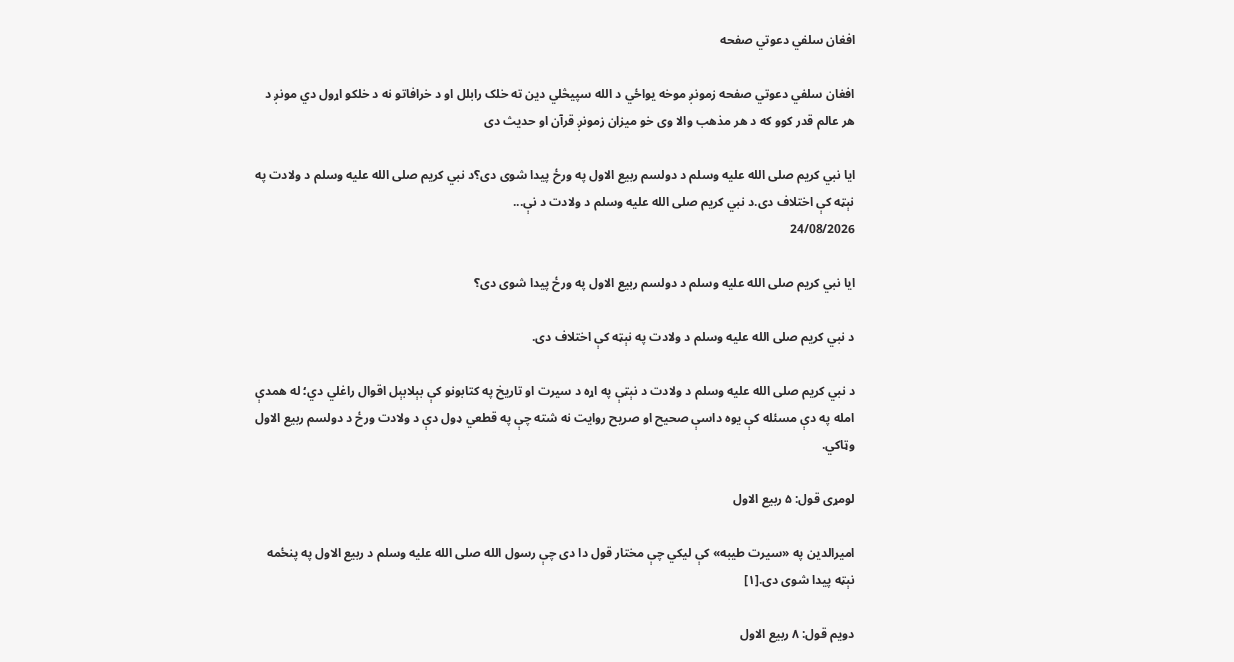افغان سلفي دعوتي صفحه

افغان سلفي دعوتي صفحه زمونږ موخه یواځي د الله سپیڅلي دین ته خلک رابلل او د خرافاتو نه د خلکو اړول دي مونږ د هر عالم قدر کوو که د هر مذهب والا وی خو میزان زمونږ قرآن او حدیث دی

ایا نبي کریم صلى الله عليه وسلم د دولسم ربیع الاول په ورځ پیدا شوی دی؟د نبي کریم صلى الله عليه وسلم د ولادت په نېټه کې اختلاف دی.د نبي کریم صلى الله عليه وسلم د ولادت د نې...
24/08/2026

ایا نبي کریم صلى الله عليه وسلم د دولسم ربیع الاول په ورځ پیدا شوی دی؟

د نبي کریم صلى الله عليه وسلم د ولادت په نېټه کې اختلاف دی.

د نبي کریم صلى الله عليه وسلم د ولادت د نېټې په اړه د سیرت او تاریخ په کتابونو کې بېلابېل اقوال راغلي دي؛ له همدې امله په دې مسئله کې یوه داسې صحیح او صریح روایت نه شته چې په قطعي ډول دې د ولادت ورځ د دولسم ربیع الاول وټاکي.

لومړی قول: ۵ ربیع الاول

امیرالدین په «سیرت طیبه» کې لیکي چې مختار قول دا دی چې رسول الله صلى الله عليه وسلم د ربیع الاول په پنځمه نېټه پیدا شوی دی.[۱]

دویم قول: ۸ ربیع الاول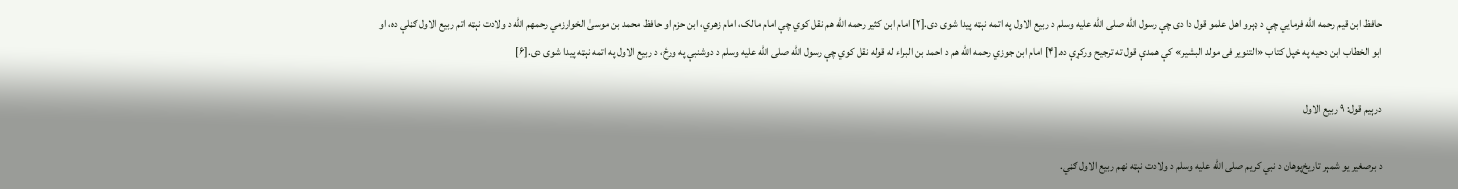حافظ ابن قیم رحمه الله فرمایي چې د ډېرو اهل علمو قول دا دی چې رسول الله صلى الله عليه وسلم د ربیع الاول په اتمه نېټه پیدا شوی دی.[۲] امام ابن کثیر رحمه الله هم نقل کوي چې امام مالک، امام زهري، ابن حزم او حافظ محمد بن موسیٰ الخوارزمي رحمهم الله د ولادت نېټه اتم ربیع الاول ګڼلې ده، او ابو الخطاب ابن دحیه په خپل کتاب «التنویر فی مولد البشیر» کې همدې قول ته ترجیح ورکړې ده.[۴] امام ابن جوزي رحمه الله هم د احمد بن البراء له قوله نقل کوي چې رسول الله صلى الله عليه وسلم د دوشنبې په ورځ، د ربیع الاول په اتمه نېټه پیدا شوی دی.[۶]

درېیم قول: ۹ ربیع الاول

د برصغیر یو شمېر تاریخ‌پوهان د نبي کریم صلى الله عليه وسلم د ولادت نېټه نهم ربیع الاول ګڼي.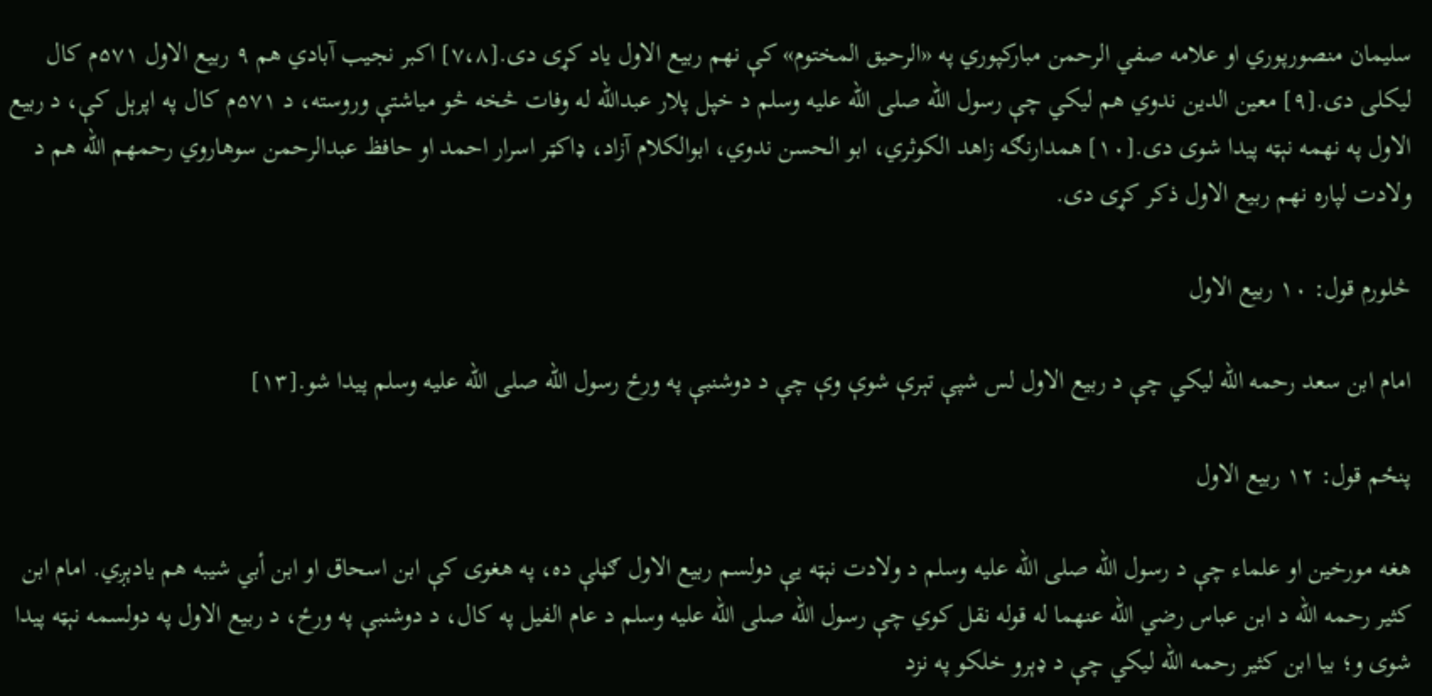سلیمان منصورپوري او علامه صفي الرحمن مبارکپوري په «الرحیق المختوم» کې نهم ربیع الاول یاد کړی دی.[۷،۸] اکبر نجیب آبادي هم ۹ ربیع الاول ۵۷۱م کال لیکلی دی.[۹] معین الدین ندوي هم لیکي چې رسول الله صلى الله عليه وسلم د خپل پلار عبدالله له وفات څخه څو میاشتې وروسته، د ۵۷۱م کال په اپرېل کې، د ربیع الاول په نهمه نېټه پیدا شوی دی.[۱۰] همدارنګه زاهد الکوثري، ابو الحسن ندوي، ابوالکلام آزاد، ډاکټر اسرار احمد او حافظ عبدالرحمن سوهاروي رحمهم الله هم د ولادت لپاره نهم ربیع الاول ذکر کړی دی.

څلورم قول: ۱۰ ربیع الاول

امام ابن سعد رحمه الله لیکي چې د ربیع الاول لس شپې تېرې شوې وې چې د دوشنبې په ورځ رسول الله صلى الله عليه وسلم پیدا شو.[۱۳]

پنځم قول: ۱۲ ربیع الاول

هغه مورخین او علماء چې د رسول الله صلى الله عليه وسلم د ولادت نېټه یې دولسم ربیع الاول ګڼلې ده، په هغوی کې ابن اسحاق او ابن أبي شیبه هم یادېږي. امام ابن کثیر رحمه الله د ابن عباس رضي الله عنهما له قوله نقل کوي چې رسول الله صلى الله عليه وسلم د عام الفیل په کال، د دوشنبې په ورځ، د ربیع الاول په دولسمه نېټه پیدا شوی و؛ بیا ابن کثیر رحمه الله لیکي چې د ډېرو خلکو په نزد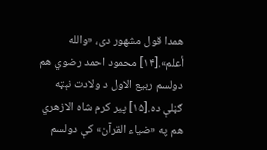همدا قول مشهور دی، «والله أعلم».[۱۴] محمود احمد رضوي هم دولسم ربیع الاول د ولادت نېټه ګڼلې ده.[۱۵] پیر کرم شاه الازهري هم په «ضیاء القرآن» کې دولسم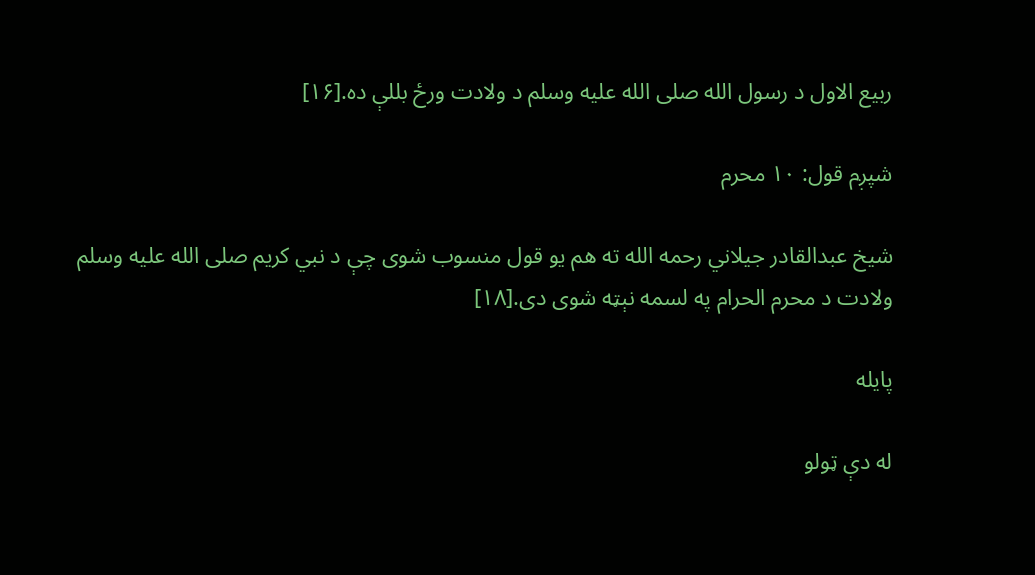ربیع الاول د رسول الله صلى الله عليه وسلم د ولادت ورځ بللې ده.[۱۶]

شپږم قول: ۱۰ محرم

شیخ عبدالقادر جیلاني رحمه الله ته هم یو قول منسوب شوی چې د نبي کریم صلى الله عليه وسلم ولادت د محرم الحرام په لسمه نېټه شوی دی.[۱۸]

پایله

له دې ټولو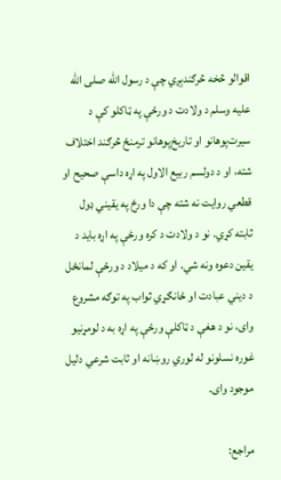اقوالو څخه څرګندېږي چې د رسول الله صلى الله عليه وسلم د ولادت د ورځې په ټاکلو کې د سیرت‌پوهانو او تاریخ‌پوهانو ترمنځ څرګند اختلاف شته، او د دولسم ربیع الاول په اړه داسې صحیح او قطعي روایت نه شته چې دا ورځ په یقيني ډول ثابته کړي. نو د ولادت د کره ورځې په اړه باید د یقین دعوه ونه شي. او که د میلاد د ورځې لمانځل د دیني عبادت او ځانګړي ثواب په توګه مشروع وای، نو د هغې د ټاکلې ورځې په اړه به د لومړنیو غوره نسلونو له لوري روښانه او ثابت شرعي دلیل موجود وای.

مراجع: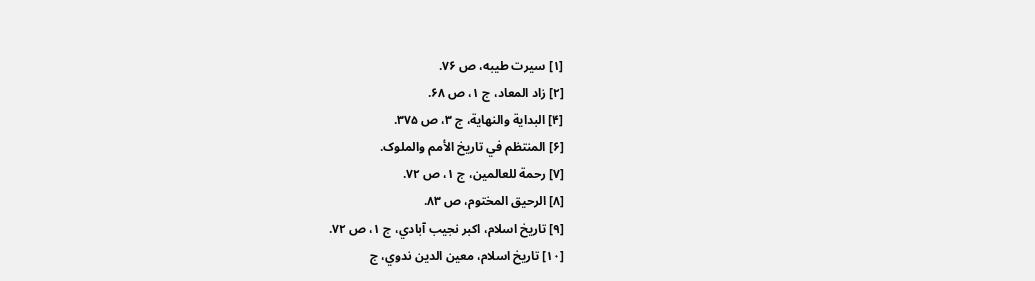[۱] سیرت طیبه، ص ۷۶.
[۲] زاد المعاد، ج ۱، ص ۶۸.
[۴] البدایة والنهایة، ج ۳، ص ۳۷۵.
[۶] المنتظم في تاریخ الأمم والملوک.
[۷] رحمة للعالمین، ج ۱، ص ۷۲.
[۸] الرحیق المختوم، ص ۸۳.
[۹] تاریخ اسلام، اکبر نجیب آبادي، ج ۱، ص ۷۲.
[۱۰] تاریخ اسلام، معین الدین ندوي، ج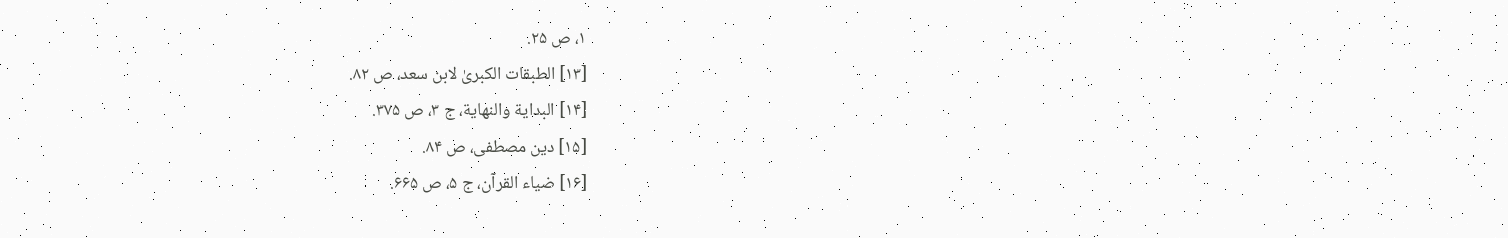۱، ص ۲۵.
[۱۳] الطبقات الکبریٰ لابن سعد، ص ۸۲.
[۱۴] البدایة والنهایة، ج ۳، ص ۳۷۵.
[۱۵] دین مصطفی، ص ۸۴.
[۱۶] ضیاء القرآن، ج ۵، ص ۶۶۵.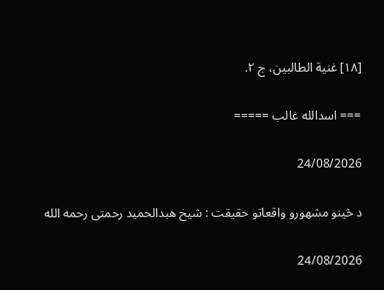[۱۸] غنیة الطالبین، ج ۲.

=== اسدالله غالب =====

24/08/2026

د څینو مشهورو واقعاتو حقیقت : شیخ هبدالحمید رحمتی رحمه الله

24/08/2026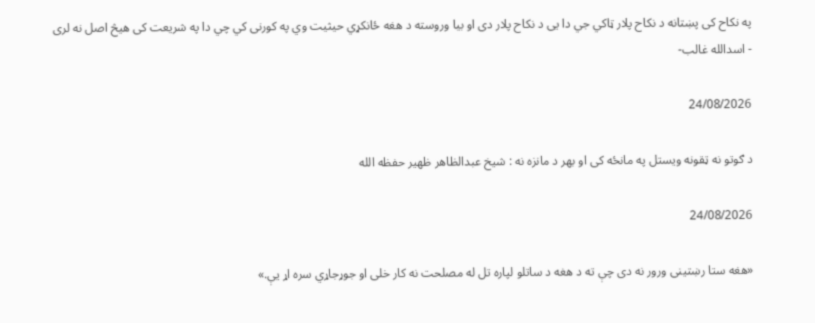په نکاح کی پښتانه د نکاح پلار ټاکي جي دا یی د نکاح پلار دی او بیا وروسته د هغه ځانکړي حیثیت وي په کورنی کي چي دا په شریعت کی هیڅ اصل نه لری
- اسدالله غالب-

24/08/2026

د ګوتو نه ټقونه ویستل په مانځه کی او بهر د مانزه نه : شیخ عبدالظاهر ظهیر حفظه الله

24/08/2026

«هغه ستا رښتینی ورور نه دی چې ته د هغه د ساتلو لپاره تل له مصلحت‌ نه کار خلی او جوړجاړي سره اړ یې.»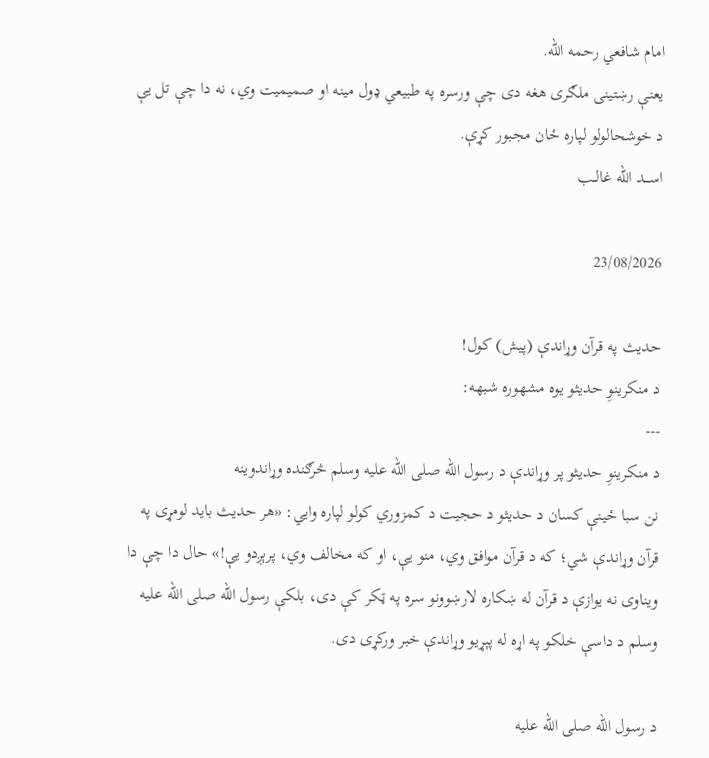امام شافعي رحمه الله.
یعنې رښتینی ملګری هغه دی چې ورسره په طبیعي ډول مینه او صمیمیت وي، نه دا چې تل یې د خوشحالولو لپاره ځان مجبور کړې.
اســـد الله غالــب

23/08/2026

حدیث په قرآن وړاندې (پیش) کول!
د منکرینوِ حدیثو یوه مشهوره شبهه:
---
د منکرینوِ حدیثو پر وړاندې د رسول الله صلى الله عليه وسلم څرګنده وړاندوینه
نن سبا ځینې کسان د حدیثو د حجیت د کمزوري کولو لپاره وايي: «هر حدیث باید لومړی په قرآن وړاندې شي؛ که د قرآن موافق وي، منو یې، او که مخالف وي، پرېږدو یې!» حال دا چې دا ویناوی نه یوازې د قرآن له ښکاره لارښوونو سره په ټکر کې دی، بلکې رسول الله صلى الله عليه وسلم د داسې خلکو په اړه له پېړیو وړاندې خبر ورکړی دی.

د رسول الله صلى الله عليه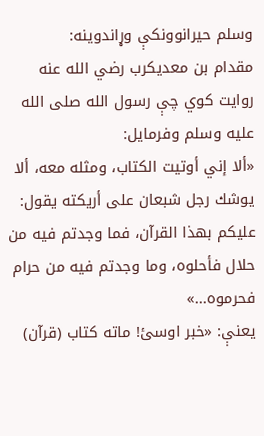وسلم حیرانوونکې وړاندوینه:
مقدام بن معدیکرب رضي الله عنه روایت کوي چې رسول الله صلى الله عليه وسلم وفرمایل:
«ألا إني أوتيت الكتاب، ومثله معه، ألا يوشك رجل شبعان على أريكته يقول: عليكم بهذا القرآن، فما وجدتم فيه من حلال فأحلوه، وما وجدتم فيه من حرام فحرموه...»
یعنې: «خبر اوسئ! ماته کتاب (قرآن)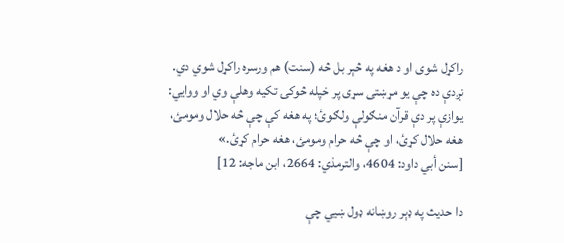راکړل شوی او د هغه په څېر بل څه (سنت) هم ورسره راکړل شوي دي. نږدې ده چې یو مړښتی سړی پر خپله څوکۍ تکیه وهلې وي او ووايي: یوازې پر دې قرآن منګولې ولګوئ؛ په هغه کې چې څه حلال ومومئ، هغه حلال کړئ، او چې څه حرام ومومئ، هغه حرام کړئ.»
[سنن أبي داود: 4604، والترمذي: 2664، ابن ماجه: 12]

دا حدیث په ډېر روښانه ډول ښيي چې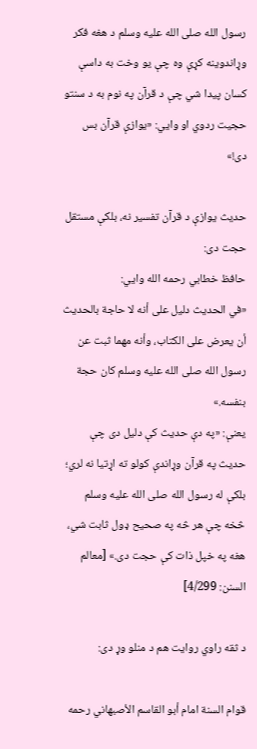رسول الله صلى الله عليه وسلم د هغه فکر وړاندوینه کړې وه چې یو وخت به داسې کسان پیدا شي چې د قرآن په نوم به د سنتو حجیت ردوي او وايي: «یوازې قرآن بس دی!»

حدیث یوازې د قرآن تفسیر نه، بلکې مستقل حجت دی:
حافظ خطابي رحمه الله وايي:
«في الحديث دليل على أنه لا حاجة بالحديث أن يعرض على الكتاب، وأنه مهما ثبت عن رسول الله صلى الله عليه وسلم كان حجة بنفسه.»
یعنې: «په دې حدیث کې دلیل دی چې حدیث په قرآن وړاندې کولو ته اړتیا نه لري؛ بلکې له رسول الله صلى الله عليه وسلم څخه چې هر څه په صحیح ډول ثابت شي، هغه په خپل ذات کې حجت دی.» [معالم السنن: 4/299]

د ثقه راوي روایت هم د منلو وړ دی:

قوام السنة امام أبو القاسم الأصبهاني رحمه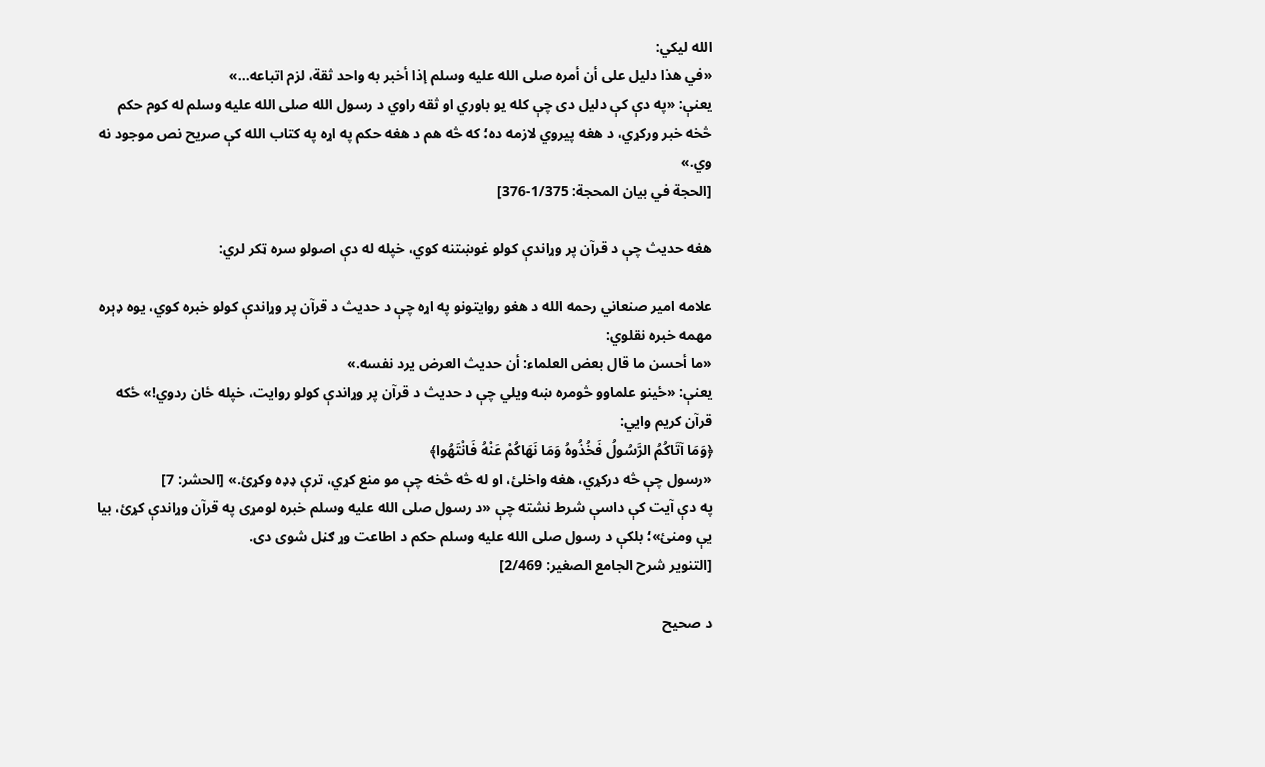الله لیکي:
«في هذا دليل على أن أمره صلى الله عليه وسلم إذا أخبر به واحد ثقة، لزم اتباعه...»
یعنې: «په دې کې دلیل دی چې کله یو باوري او ثقه راوي د رسول الله صلى الله عليه وسلم له کوم حکم څخه خبر ورکړي، د هغه پیروي لازمه ده؛ که څه هم د هغه حکم په اړه په کتاب الله کې صریح نص موجود نه وي.»
[الحجة في بيان المحجة: 1/375-376]

هغه حدیث چې د قرآن پر وړاندې کولو غوښتنه کوي، خپله له دې اصولو سره ټکر لري:

علامه امیر صنعاني رحمه الله د هغو روایتونو په اړه چې د حدیث د قرآن پر وړاندې کولو خبره کوي، یوه ډېره مهمه خبره نقلوي:
«ما أحسن ما قال بعض العلماء: أن حديث العرض يرد نفسه.»
یعنې: «ځینو علماوو څومره ښه ویلي چې د حدیث د قرآن پر وړاندې کولو روایت، خپله ځان ردوي!» ځکه قرآن کریم وايي:
﴿وَمَا آتَاكُمُ الرَّسُولُ فَخُذُوهُ وَمَا نَهَاكُمْ عَنْهُ فَانْتَهُوا﴾
«رسول چې څه درکړي، هغه واخلئ، او له څه څخه چې مو منع کړي، ترې ډډه وکړئ.» [الحشر: 7]
په دې آیت کې داسې شرط نشته چې «د رسول صلى الله عليه وسلم خبره لومړی په قرآن وړاندې کړئ، بیا یې ومنئ»؛ بلکې د رسول صلى الله عليه وسلم حکم د اطاعت وړ ګڼل شوی دی.
[التنوير شرح الجامع الصغير: 2/469]

د صحیح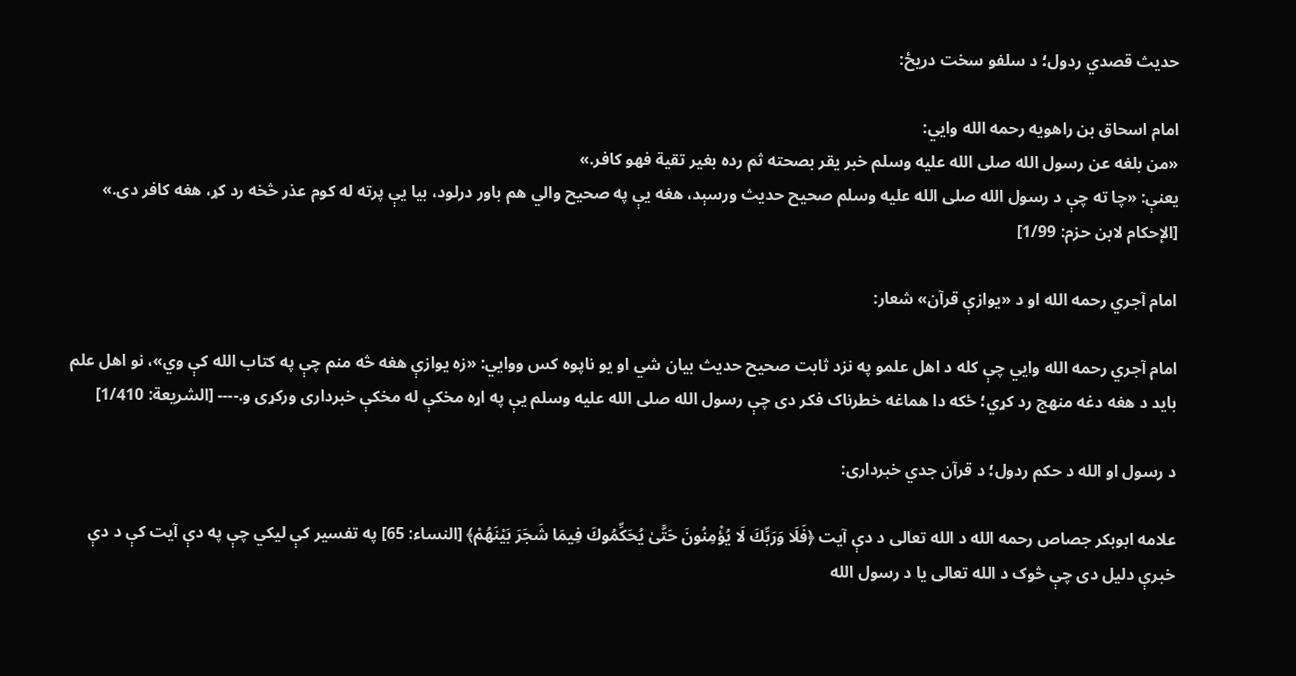حدیث قصدي ردول؛ د سلفو سخت دریځ:

امام اسحاق بن راهویه رحمه الله وايي:
«من بلغه عن رسول الله صلى الله عليه وسلم خبر يقر بصحته ثم رده بغير تقية فهو كافر.»
یعنې: «چا ته چې د رسول الله صلى الله عليه وسلم صحیح حدیث ورسېد، هغه یې په صحیح والي هم باور درلود، بیا یې پرته له کوم عذر څخه رد کړ، هغه کافر دی.»
[الإحكام لابن حزم: 1/99]

امام آجري رحمه الله او د «یوازې قرآن» شعار:

امام آجري رحمه الله وايي چې کله د اهل علمو په نزد ثابت صحیح حدیث بیان شي او یو ناپوه کس ووایي: «زه یوازې هغه څه منم چې په کتاب الله کې وي»، نو اهل علم باید د هغه دغه منهج رد کړي؛ ځکه دا هماغه خطرناک فکر دی چې رسول الله صلى الله عليه وسلم یې په اړه مخکې له مخکې خبرداری ورکړی و.---- [الشريعة: 1/410]

د رسول او الله د حکم ردول؛ د قرآن جدي خبرداری:

علامه ابوبکر جصاص رحمه الله د الله تعالی د دې آیت ﴿فَلَا وَرَبِّكَ لَا يُؤْمِنُونَ حَتَّىٰ يُحَكِّمُوكَ فِيمَا شَجَرَ بَيْنَهُمْ﴾ [النساء: 65] په تفسیر کې لیکي چې په دې آیت کې د دې خبرې دلیل دی چې څوک د الله تعالی یا د رسول الله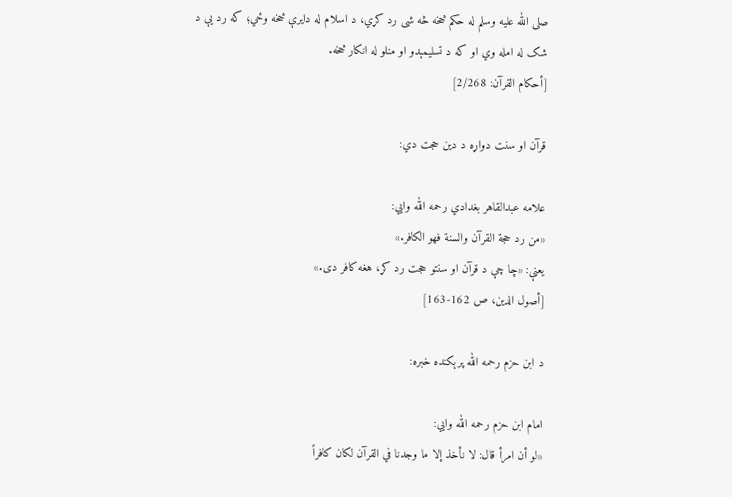صلى الله عليه وسلم له حکم څخه څه شی رد کړي، د اسلام له دایرې څخه وځي؛ که رد یې د شک له امله وي او که د تسلیمېدو او منلو له انکار څخه.
[أحكام القرآن: 2/268]

قرآن او سنت دواړه د دین حجت دي:

علامه عبدالقاهر بغدادي رحمه الله وايي:
«من رد حجة القرآن والسنة فهو الكافر.»
یعنې: «چا چې د قرآن او سنتو حجت رد کړ، هغه کافر دی.»
[أصول الدين، ص 162-163]

د ابن حزم رحمه الله پرېکنده خبره:

امام ابن حزم رحمه الله وايي:
«لو أن امرأ قال: لا نأخذ إلا ما وجدنا في القرآن لكان كافراً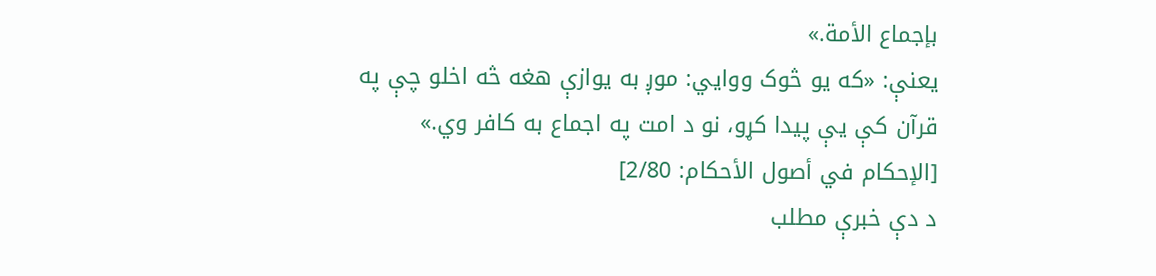بإجماع الأمة.»
یعنې: «که یو څوک ووایي: موږ به یوازې هغه څه اخلو چې په قرآن کې یې پیدا کړو، نو د امت په اجماع به کافر وي.»
[الإحكام في أصول الأحكام: 2/80]
د دې خبرې مطلب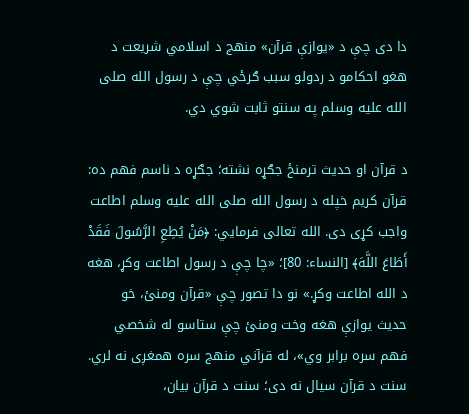دا دی چې د «یوازې قرآن» منهج د اسلامي شریعت د هغو احکامو د ردولو سبب ګرځي چې د رسول الله صلى الله عليه وسلم په سنتو ثابت شوي دي.

د قرآن او حدیث ترمنځ جګړه نشته؛ جګړه د ناسم فهم ده:
قرآن کریم خپله د رسول الله صلى الله عليه وسلم اطاعت واجب کړی دی. الله تعالی فرمایي: ﴿مَنْ يُطِعِ الرَّسُولَ فَقَدْ أَطَاعَ اللَّهَ﴾ [النساء: 80]؛ «چا چې د رسول اطاعت وکړ، هغه د الله اطاعت وکړ.» نو دا تصور چې «قرآن ومنئ، خو حدیث یوازې هغه وخت ومنئ چې ستاسو له شخصي فهم سره برابر وي»، له قرآني منهج سره همغږی نه لري. سنت د قرآن سیال نه دی؛ سنت د قرآن بیان،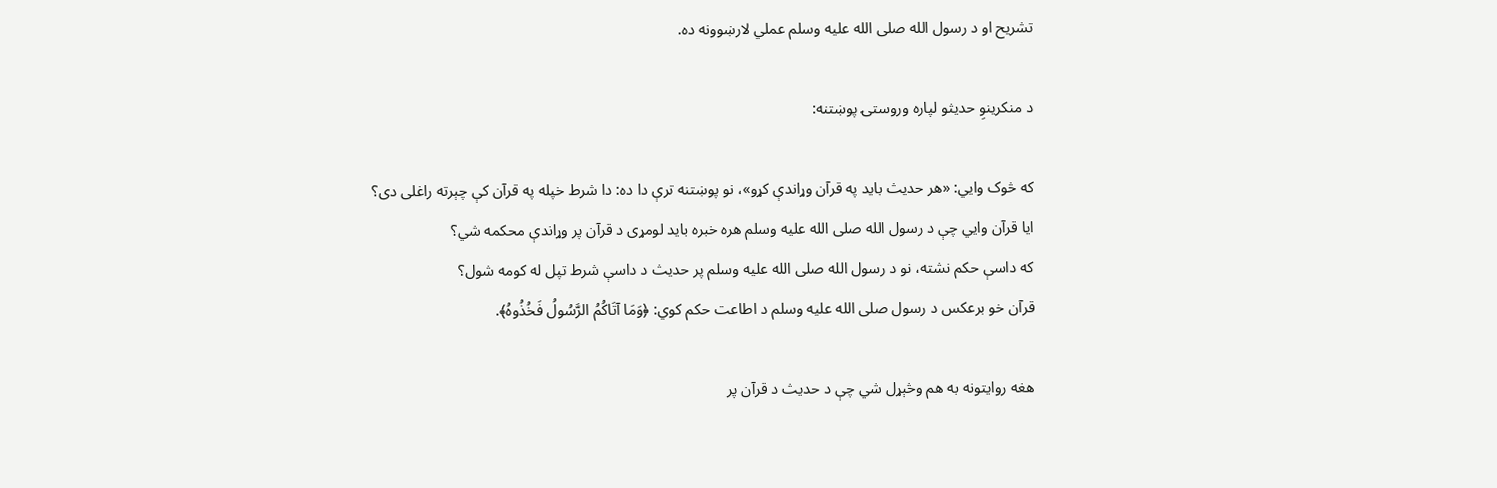تشریح او د رسول الله صلى الله عليه وسلم عملي لارښوونه ده.

د منکرینوِ حدیثو لپاره وروستۍ پوښتنه:

که څوک وايي: «هر حدیث باید په قرآن وړاندې کړو»، نو پوښتنه ترې دا ده: دا شرط خپله په قرآن کې چېرته راغلی دی؟
ایا قرآن وايي چې د رسول الله صلى الله عليه وسلم هره خبره باید لومړی د قرآن پر وړاندې محکمه شي؟
که داسې حکم نشته، نو د رسول الله صلى الله عليه وسلم پر حدیث د داسې شرط تپل له کومه شول؟
قرآن خو برعکس د رسول صلى الله عليه وسلم د اطاعت حکم کوي: ﴿وَمَا آتَاكُمُ الرَّسُولُ فَخُذُوهُ﴾.

هغه روایتونه به هم وڅېړل شي چې د حدیث د قرآن پر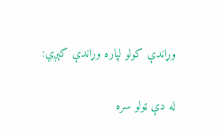وړاندې کولو لپاره وړاندې کېږي:

له دې ټولو سره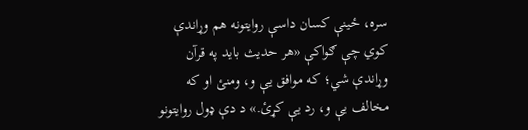سره، ځینې کسان داسې روایتونه هم وړاندې کوي چې ګواکې «هر حدیث باید په قرآن وړاندې شي؛ که موافق یې و، ومنئ او که مخالف یې و، رد یې کړئ.» د دې ډول روایتونو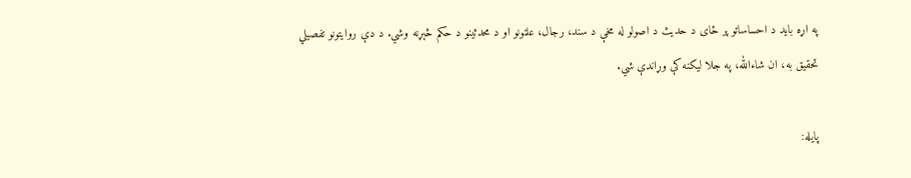په اړه باید د احساساتو پر ځای د حدیث د اصولو له مخې د سند، رجال، علتونو او د محدثینو د حکم څېړنه وشي. د دې روایتونو تفصیلي تحقیق به، ان شاءالله، په جلا لیکنه کې وړاندې شي.

پایله: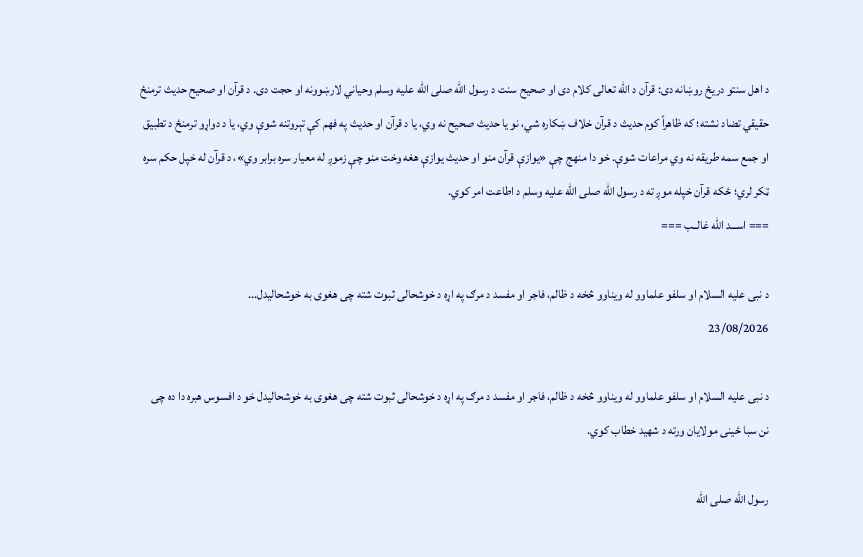د اهل سنتو دریځ روښانه دی: قرآن د الله تعالی کلام دی او صحیح سنت د رسول الله صلى الله عليه وسلم وحیاني لارښوونه او حجت دی. د قرآن او صحیح حدیث ترمنځ حقیقي تضاد نشته؛ که ظاهراً کوم حدیث د قرآن خلاف ښکاره شي، نو یا حدیث صحیح نه وي، یا د قرآن او حدیث په فهم کې تېروتنه شوې وي، یا د دواړو ترمنځ د تطبیق او جمع سمه طریقه نه وي مراعات شوې. خو دا منهج چې «یوازې قرآن منو او حدیث یوازې هغه وخت منو چې زموږ له معیار سره برابر وي»، د قرآن له خپل حکم سره ټکر لري؛ ځکه قرآن خپله موږ ته د رسول الله صلى الله عليه وسلم د اطاعت امر کوي.
=== اســـد الله غالــب ===

د نبی علیه السلام او سلفو علماوو له ویناوو څخه د ظالم، فاجر او مفسد د مرګ په اړه د خوشحالی ثبوت شته چی هغوی به خوشحالیدل...
23/08/2026

د نبی علیه السلام او سلفو علماوو له ویناوو څخه د ظالم، فاجر او مفسد د مرګ په اړه د خوشحالی ثبوت شته چی هغوی به خوشحالیدل خو د افسوس هبره دا ده چی نن سبا ځینی مولایان ورته د شهید خطاب کوي.

رسول الله صلى الله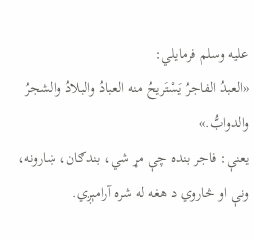عليه وسلم فرمایلي:
«العبدُ الفاجرُ يَسْتَريحُ منه العبادُ والبلادُ والشجرُ والدوابُّ.»
یعنې: فاجر بنده چې مړ شي، بندګان، ښارونه، ونې او څاروي د هغه له شره آرامېږي.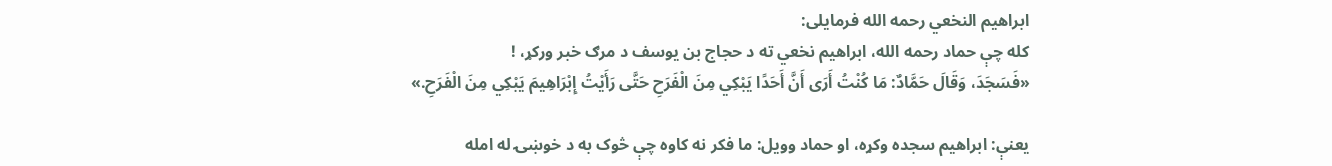ابراهیم النخعي رحمه الله فرمایلی:
کله چې حماد رحمه الله، ابراهیم نخعي ته د حجاج بن یوسف د مرګ خبر ورکړ، !
«فَسَجَدَ، وَقَالَ حَمَّادٌ: مَا كُنْتُ أَرَى أَنَّ أَحَدًا يَبْكِي مِنَ الْفَرَحِ حَتَّى رَأَيْتُ إِبْرَاهِيمَ يَبْكِي مِنَ الْفَرَحِ.»

یعنې: ابراهیم سجده وکړه، او حماد وویل: ما فکر نه کاوه چې څوک به د خوښۍ له امله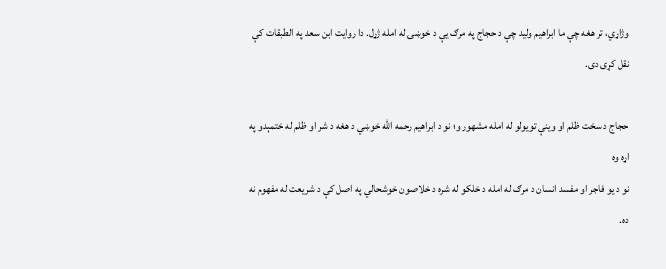وژاړي، تر هغه چې ما ابراهیم ولید چې د حجاج په مرګ یې د خوښۍ له امله ژړل. دا روایت ابن سعد په الطبقات کې نقل کړی دی.

حجاج د سخت ظلم او وینې تویولو له امله مشهور و؛ نو د ابراهیم رحمه الله خوښي د هغه د شر او ظلم له ختمېدو په اړه وه
نو د یو فاجر او مفسد انسان د مرګ له امله د خلکو له شره د خلاصون خوشحالي په اصل کې د شریعت له مفهوم نه ده.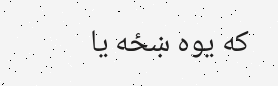که یوه ښځه یا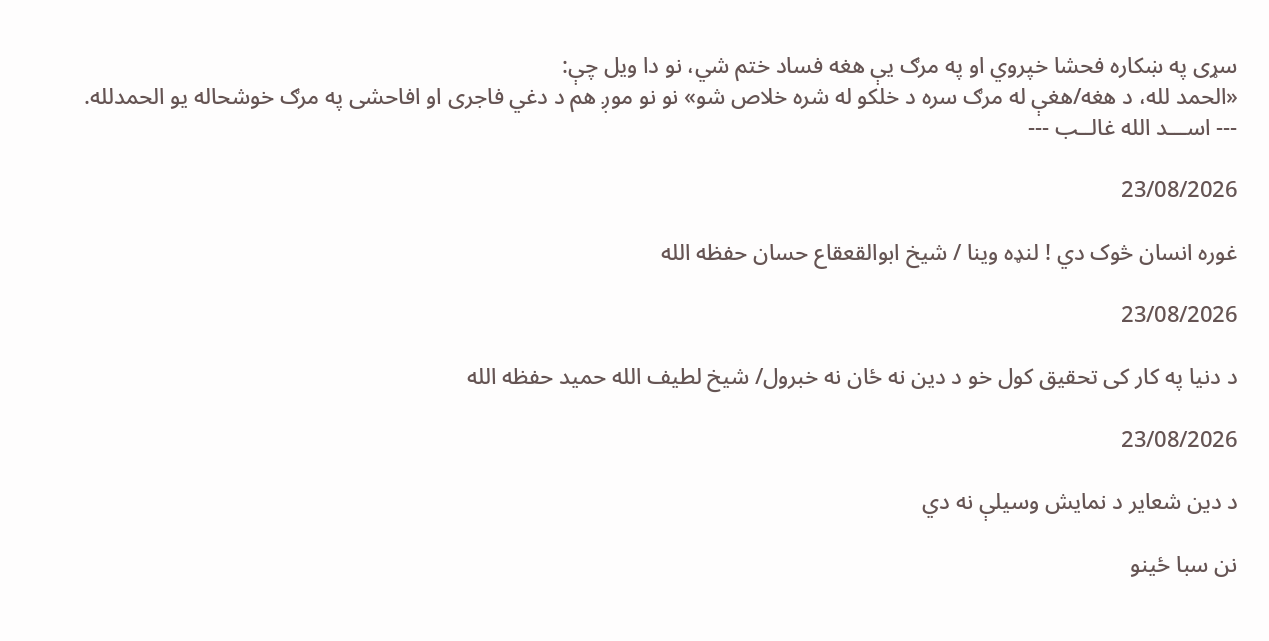سړی په ښکاره فحشا خپروي او په مرګ یې هغه فساد ختم شي، نو دا ویل چې:
«الحمد لله، د هغه/هغې له مرګ سره د خلکو له شره خلاص شو» نو نو موږ هم د دغي فاجری او افاحشی په مرګ خوشحاله یو الحمدلله.
--- اســـد الله غالــب ---

23/08/2026

غوره انسان څوک دي ! لنډه وینا / شیخ ابوالقعقاع حسان حفظه الله

23/08/2026

د دنیا په کار کی تحقیق کول خو د دین نه ځان نه خبرول/ شیخ لطیف الله حمید حفظه الله

23/08/2026

د دین شعایر د نمایش وسیلې نه دي

نن سبا ځینو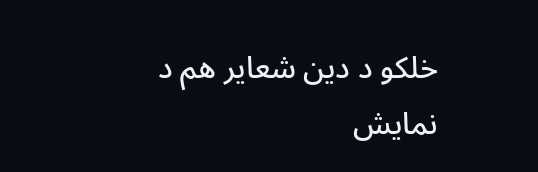خلکو د دین شعایر هم د نمایش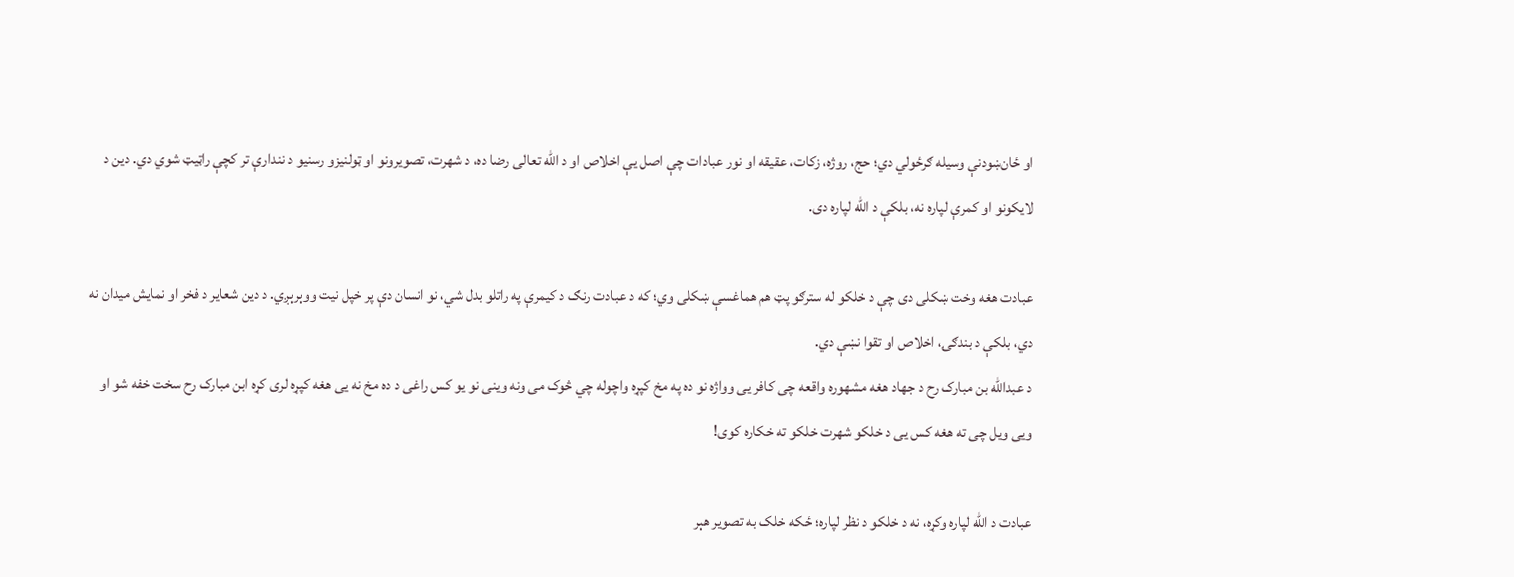او ځان‌ښودنې وسیله ګرځولي دي؛ حج، روژه، زکات، عقیقه او نور عبادات چې اصل یې اخلاص او د الله تعالی رضا ده، د شهرت، تصویرونو او ټولنیزو رسنیو د نندارې تر کچې راټیټ شوي دي. دین د لایکونو او کمرې لپاره نه، بلکې د الله لپاره دی.

عبادت هغه وخت ښکلی دی چې د خلکو له سترګو پټ هم هماغسې ښکلی وي؛ که د عبادت رنګ د کیمرې په راتلو بدل شي، نو انسان دې پر خپل نیت ووېرېږي. د دین شعایر د فخر او نمایش میدان نه دي، بلکې د بندګۍ، اخلاص او تقوا نښې دي.
د عبدالله بن مبارک رح د جهاد هغه مشهوره واقعه چی کافر یی وواژه نو ده په مخ کپړه واچوله چي څوک می ونه وینی نو یو کس راغی د ده مخ نه یی هغه کپړه لری کړه ابن مبارک رح سخت خفه شو او ویی ویل چی ته هغه کس یی د خلکو شهرت خلکو ته خکاره کوی!

عبادت د الله لپاره وکړه، نه د خلکو د نظر لپاره؛ ځکه خلک به تصویر هېر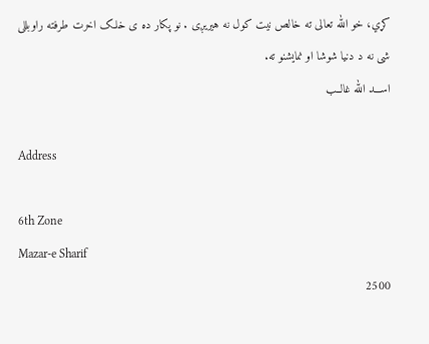کړي، خو الله تعالی ته خالص نیت کول نه هیریږی . نو پکار ده ی خلک اخرت طرفته راوبللی شی نه د دنیا شوشا او نمایشنو ته.
اســـد الله غالــب

Address

6th Zone
Mazar-e Sharif
2500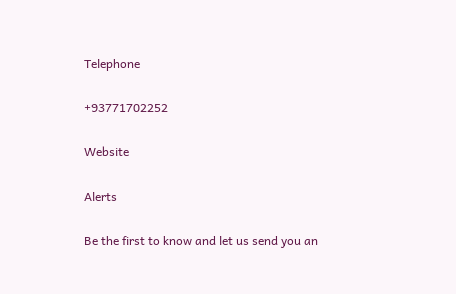Telephone

+93771702252

Website

Alerts

Be the first to know and let us send you an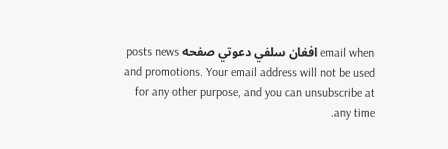email when افغان سلفي دعوتي صفحه posts news and promotions. Your email address will not be used for any other purpose, and you can unsubscribe at any time.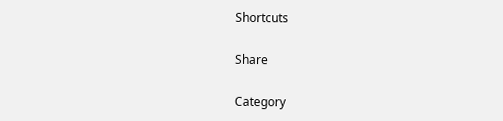Shortcuts

Share

Category